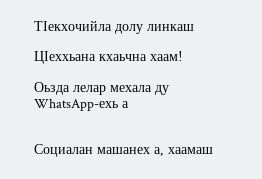ТIекхочийла долу линкаш

ЦIеххьана кхаьчна хаам!

Оьзда лелар мехала ду WhatsApp-ехь а


Социалан машанех а, хаамаш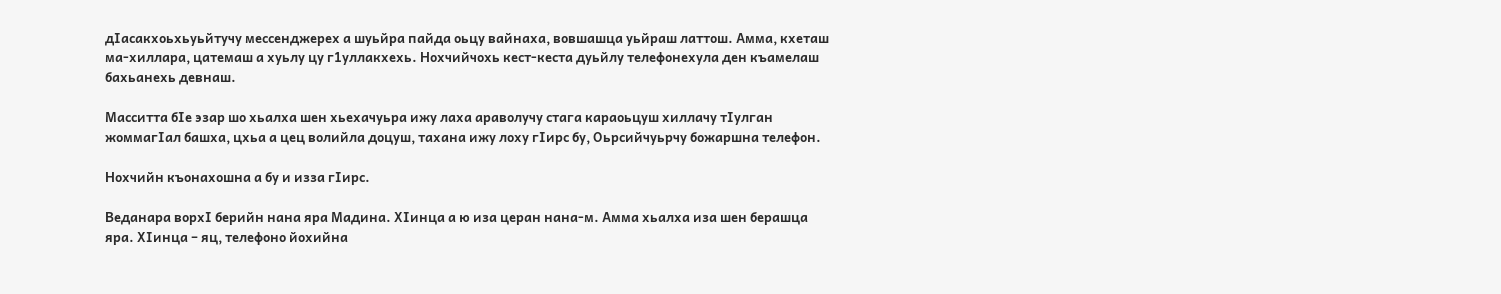дIасакхоьхьуьйтучу мессенджерех а шуьйра пайда оьцу вайнаха, вовшашца уьйраш латтош. Амма, кхеташ ма-хиллара, цатемаш а хуьлу цу г1уллакхехь. Нохчийчохь кест-кеста дуьйлу телефонехула ден къамелаш бахьанехь девнаш.

Масситта бIе эзар шо хьалха шен хьехачуьра ижу лаха араволучу стага караоьцуш хиллачу тIулган жоммагIал башха, цхьа а цец волийла доцуш, тахана ижу лоху гIирс бу, Оьрсийчуьрчу божаршна телефон.

Нохчийн къонахошна а бу и изза гIирс.

Веданара ворхI берийн нана яра Мадина. ХIинца а ю иза церан нана-м. Амма хьалха иза шен берашца яра. ХIинца – яц, телефоно йохийна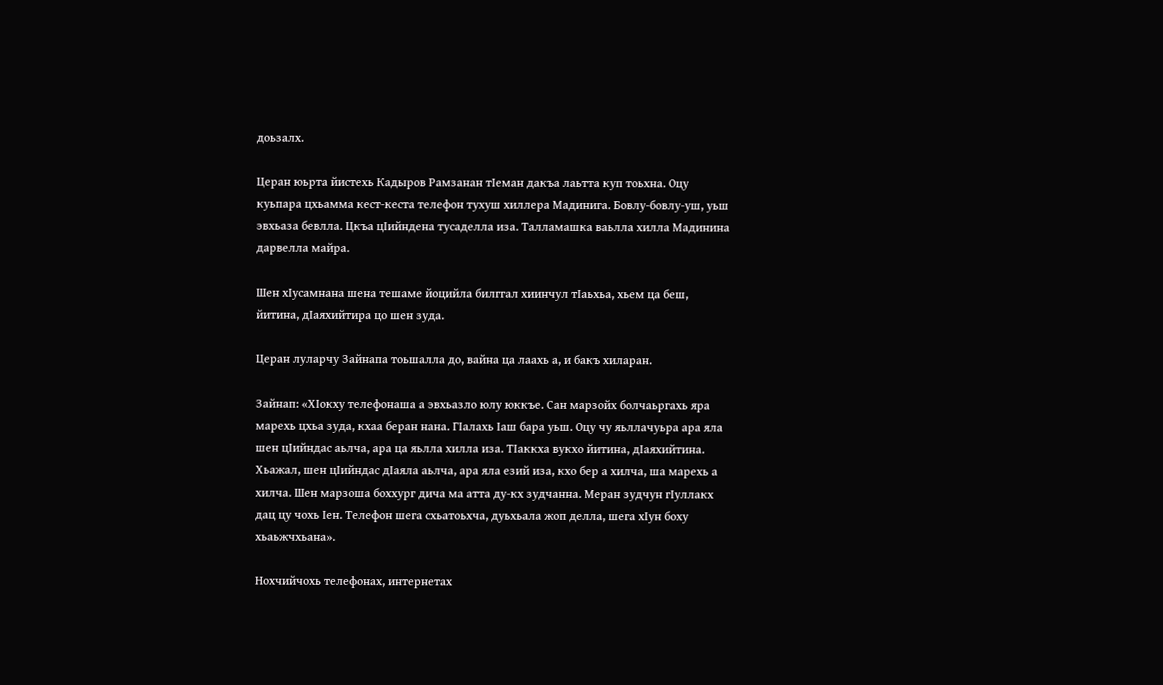доьзалх.

Церан юьрта йистехь Кадыров Рамзанан тIеман дакъа лаьтта куп тоьхна. Оцу куьпара цхьамма кест-кеста телефон тухуш хиллера Мадинига. Бовлу-бовлу-уш, уьш эвхьаза бевлла. Цкъа цIийндена тусаделла иза. Талламашка ваьлла хилла Мадинина дарвелла майра.

Шен хIусамнана шена тешаме йоцийла билггал хиинчул тIаьхьа, хьем ца беш, йитина, дIаяхийтира цо шен зуда.

Церан луларчу Зайнапа тоьшалла до, вайна ца лаахь а, и бакъ хиларан.

Зайнап: «ХIокху телефонаша а эвхьазло юлу юккъе. Сан марзойх болчаьргахь яра марехь цхьа зуда, кхаа беран нана. ГIалахь Iаш бара уьш. Оцу чу яьллачуьра ара яла шен цIийндас аьлча, ара ца яьлла хилла иза. ТIаккха вукхо йитина, дIаяхийтина. Хьажал, шен цIийндас дIаяла аьлча, ара яла езий иза, кхо бер а хилча, ша марехь а хилча. Шен марзоша боххург дича ма атта ду-кх зудчанна. Меран зудчун гIуллакх дац цу чохь Iен. Телефон шега схьатоьхча, дуьхьала жоп делла, шега хIун боху хьаьжчхьана».

Нохчийчохь телефонах, интернетах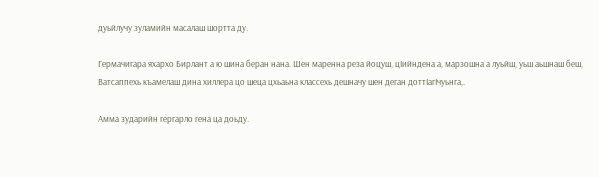дуьйлучу зуламийн масалаш шортта ду.

Гермачигара яхархо Бирлант а ю шина беран нана. Шен маренна реза йоцуш, цIийндена а, марзошна а луьйш, уьш аьшнаш беш, Ватсаппехь къамелаш дина хиллера цо шеца цхьаьна классехь дешначу шен деган доттIагIчуьнга,.

Амма зударийн гергарло гена ца доьду.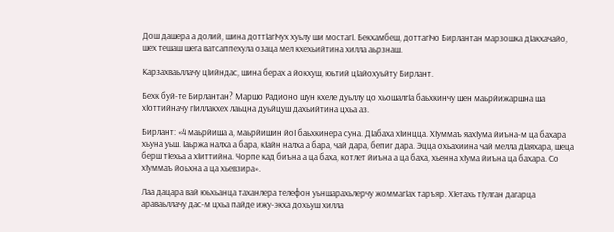Дош дашера а долий, шина доттIагIчух хуьлу ши мостагI. Бекхамбеш, доттагIчо Бирлантан марзошка дIакхачайо, шех тешаш шега ватсаппехула озаца мел кхехьийтина хилла аьрзнаш.

Карзахваьллачу цIийндас, шина берах а йокхуш, юьтий цIайохуьйту Бирлант.

Бехк буй-те Бирлантан? Маршо Радионо шун кхеле дуьллу цо хьошалгIа баьхкинчу шен маьрйижаршна ша хIоттийначу гIиллакхех лаьцна дуьйцуш дахьийтина цхьа аз.

Бирлант: «4 маьрйиша а, маьрйишин йоI баьхкинера суна. ДIабаха хIинцца. ХIуммаъ яахIума йиъна-м ца бахара хьуна уьш. Iаьржа налха а бара, кIайн налха а бара, чай дара, бепиг дара. Эцца охьахиина чай мелла дIаяхара, шеца берш тIехьа а хIиттийна. Чорпе кад биъна а ца баха, котлет йиъна а ца баха, хьенна хIума йиъна ца бахара. Со хIуммаъ йоьхна а ца хьевзира».

Лаа дацара вай юьхьанца таханлера телефон уьншарахьлерчу жоммагIах таръяр. ХIетахь тIулган дагарца араваьллачу дас-м цхьа пайде ижу-экха дохьуш хилла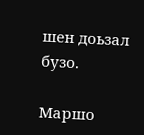шен доьзал бузо.

Маршо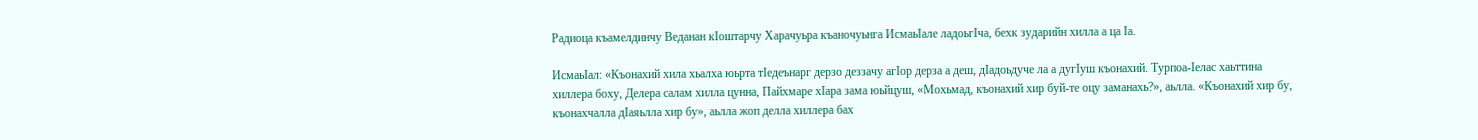Радиоца къамелдинчу Веданан кIоштарчу Харачуьра къаночуьнга ИсмаьIале ладоьгIча, бехк зударийн хилла а ца Iа.

ИсмаьIал: «Къонахий хила хьалха юьрта тIедеънарг дерзо деззачу агIор дерза а деш, дIадоьдуче ла а дугIуш къонахий. Турпоа-Iелас хаьттина хиллера боху, Делера салам хилла цунна, Пайхмаре хIара зама юьйцуш, «Мохьмад, къонахий хир буй-те оцу заманахь?», аьлла. «Къонахий хир бу, къонахчалла дIаяьлла хир бу», аьлла жоп делла хиллера бах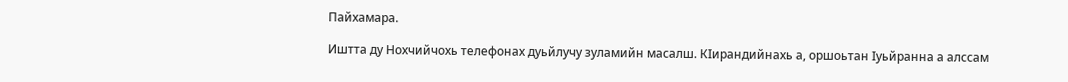Пайхамара.

Иштта ду Нохчийчохь телефонах дуьйлучу зуламийн масалш. КIирандийнахь а, оршоьтан Iуьйранна а алссам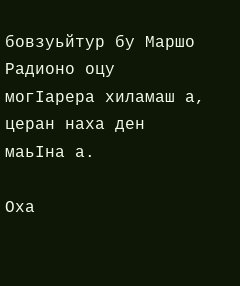бовзуьйтур бу Маршо Радионо оцу могIарера хиламаш а, церан наха ден маьIна а.

Оха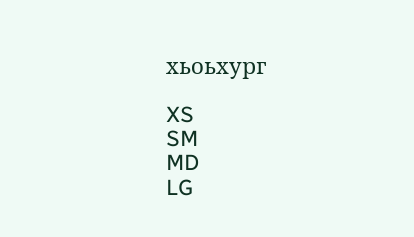хьоьхург

XS
SM
MD
LG